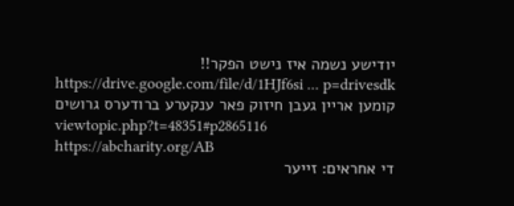יודישע נשמה איז נישט הפקר!!
https://drive.google.com/file/d/1HJf6si ... p=drivesdk
קומען אריין געבן חיזוק פאר ענקערע ברודערס גרושים
viewtopic.php?t=48351#p2865116
https://abcharity.org/AB
די אחראים: זייער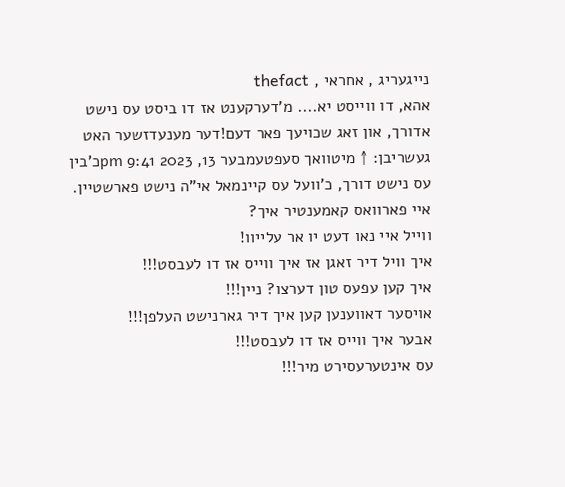נייגעריג , אחראי , thefact
אהא, דו ווייסט יא.... מ'דערקענט אז דו ביסט עס נישט אדורך, און זאג שכויעך פאר דעם!דער מענעדזשער האט געשריבן: ↑ מיטוואך סעפטעמבער 13, 2023 9:41 pmכ'בין עס נישט דורך, כ'וועל עס קיינמאל אי"ה נישט פארשטיין.
איי פארוואס קאמענטיר איך?
ווייל איי נאו דעט יו אר עלייוו!
איך וויל דיר זאגן אז איך ווייס אז דו לעבסט!!!
איך קען עפעס טון דערצו? ניין!!!
אויסער דאווענען קען איך דיר גארנישט העלפן!!!
אבער איך ווייס אז דו לעבסט!!!
עס אינטערעסירט מיר!!!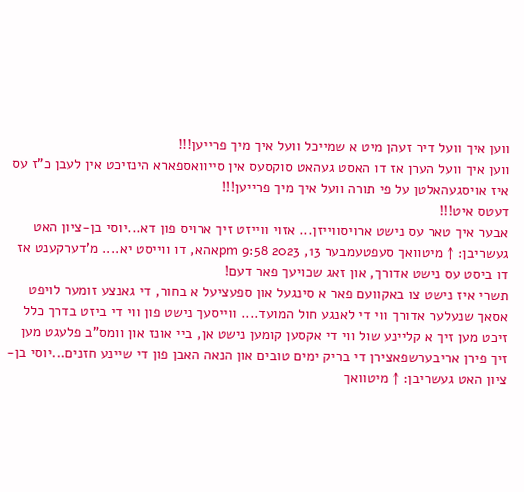ווען איך וועל דיר זעהן מיט א שמייכל וועל איך מיך פרייען!!!
ווען איך וועל הערן אז דו האסט געהאט סוקסעס אין סייוואספארא הינזיכט אין לעבן כ"ז עס איז אויסגעהאלטן על פי תורה וועל איך מיך פרייען!!!
דעטס איט!!!
אבער איך טאר עס נישט ארויסווייזן... אזוי ווייזט זיך ארויס פון דא...יוסי בן-ציון האט געשריבן: ↑ מיטוואך סעפטעמבער 13, 2023 9:58 pmאהא, דו ווייסט יא.... מ'דערקענט אז דו ביסט עס נישט אדורך, און זאג שכויעך פאר דעם!
תשרי איז נישט צו באקוועם פאר א סינגעל און ספעציעל א בחור, די גאנצע זומער לויפט אסאך שנעלער אדורך ווי די לאנגע חול המועד.... ווייסעך נישט פון ווי די ביזט בדרך כלל זיכט מען זיך א קליינע שול ווי די אקסען קומען נישט אן, ביי אונז און וומס"ב פלעגט מען זיך פירן אריבערשפאצירן די בריק ימים טובים און הנאה האבן פון די שיינע חזנים...יוסי בן-ציון האט געשריבן: ↑ מיטוואך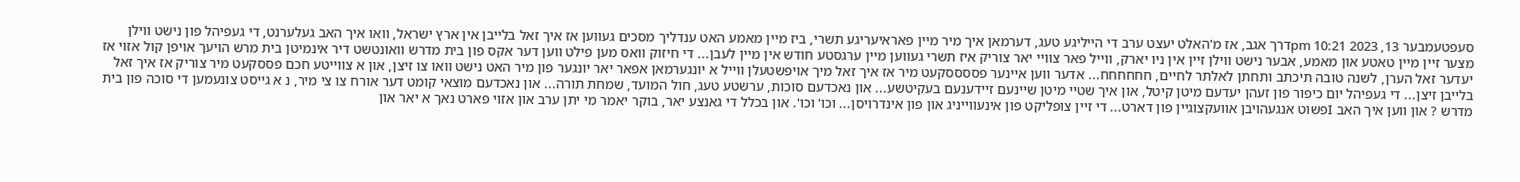סעפטעמבער 13, 2023 10:21 pmדרך אגב, אז מ'האלט יעצט ערב די הייליגע טעג, דערמאן איך מיר מיין פאראיעריגע תשרי, ביז מיין מאמע האט ענדליך מסכים געווען אז איך זאל בלייבן אין ארץ ישראל, וואו איך האב געלערנט, די געפיהל פון נישט ווילן מצער זיין מיין טאטע און מאמע, אבער נישט ווילן זיין אין ניו יארק, ווייל פאר צוויי יאר צוריק איז תשרי געווען מיין ערגסטע חודש אין מיין לעבן... די חיזוק וואס מען פילט ווען דער אקס פון בית מדרש וואונטשט דיר אינמיטן בית מרש הויעך אויפן קול אזוי אז יעדער זאל הערן, לשנה טובה תיכתב ותחתן לאלתר לחיים, חחחחחח... אדער ווען איינער פססססקעט מיר אז איך זאל מיך אויפשטעלן ווייל א יונגערמאן אפאר יאר יונגער פון מיר האט נישט וואו צו זיצן, און א צווייטע חכם פססקעט מיר צוריק אז איך זאל בלייבן זיצן... די געפיהל יום כיפור פון זעהן יעדעם מיטן קיטל, און איך שטיי מיטן שיינעם זיידענעם בעקיטשע... און נאכדעם סוכות, ערשטע טעג, חול המועד, שמחת תורה... און נאכדעם מוצאי קומט דער אורח צו צי מיר, נ א גייסט צונעמען די סוכה פון בית מדרש ? און ווען איך האב Iפשוט אנגעהויבן אוועקצוגיין פון דארט... די זיין צופליקט פון אינעווייניג און פון אינדרויסן... וכו' וכו'. און בכלל די גאנצע יאר, בוקר יאמר מי יתן ערב און אזוי פארט נאך א יאר און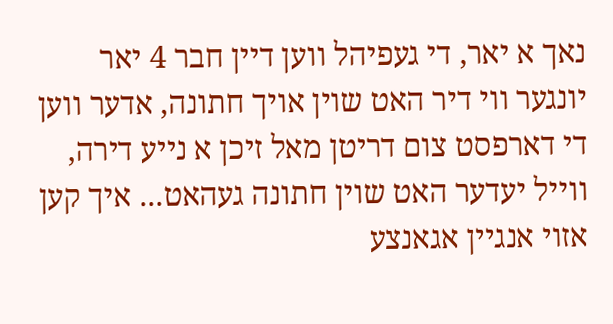נאך א יאר, די געפיהל ווען דיין חבר 4 יאר יונגער ווי דיר האט שוין אויך חתונה, אדער ווען די דארפסט צום דריטן מאל זיכן א נייע דירה, ווייל יעדער האט שוין חתונה געהאט... איך קען אזוי אנגיין אגאנצע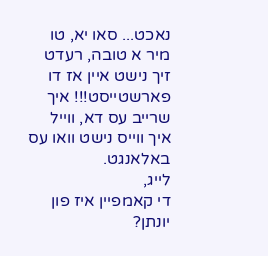נאכט... סאו יא, טו מיר א טובה, רעדט זיך נישט איין אז דו פארשטייסט!!! איך שרייב עס דא, ווייל איך ווייס נישט וואו עס באלאנגט.
לייג,
די קאמפיין איז פון יונתן?